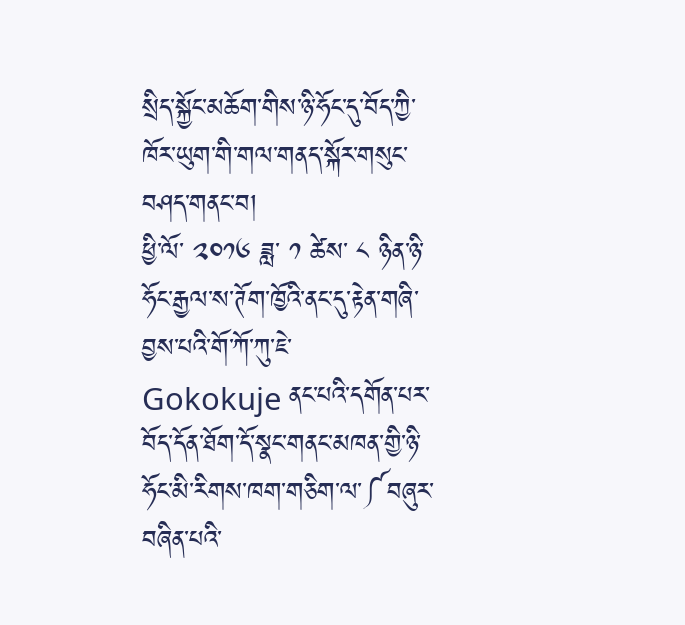སྲིད་སྐྱོང་མཆོག་གིས་ཉི་ཧོང་དུ་བོད་ཀྱི་ཁོར་ཡུག་གི་གལ་གནད་སྐོར་གསུང་བཤད་གནང་བ།
ཕྱི་ལོ་ ༢༠༡༦ ཟླ་ ༡ ཚེས་ ༨ ཉིན་ཉི་ཧོང་རྒྱལ་ས་ཊོག་ཁྱོའི་ནང་དུ་རྟེན་གཞི་བྱས་པའི་གོ་ཀོ་ཀུ་ཇེ་ Gokokuje ནང་པའི་དགོན་པར་བོད་དོན་ཐོག་དོ་སྣང་གནང་མཁན་གྱི་ཉི་ཧོང་མི་རིགས་ཁག་གཅིག་ལ་༼བཞུར་བཞིན་པའི་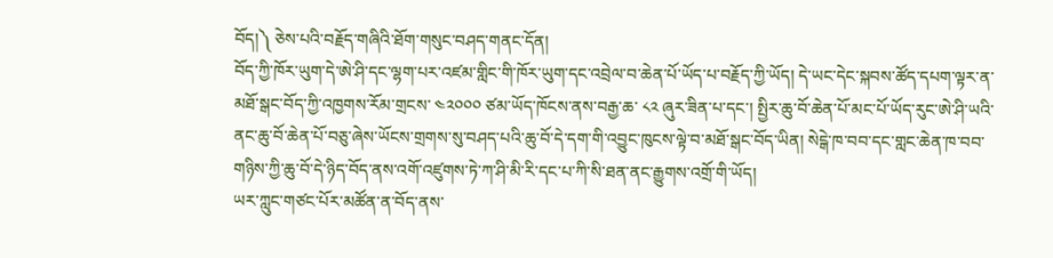བོད།༽ ཅེས་པའི་བརྗོད་གཞིའི་ཐོག་གསུང་བཤད་གནང་དོན།
བོད་ཀྱི་ཁོར་ཡུག་དེ་ཨེ་ཤི་དང་ལྷག་པར་འཛམ་གླིང་གི་ཁོར་ཡུག་དང་འབྲེལ་བ་ཆེན་པོ་ཡོད་པ་བརྗོད་ཀྱི་ཡོད། དེ་ཡང་དེང་སྐབས་ཚོད་དཔག་ལྟར་ན་མཐོ་སྒང་བོད་ཀྱི་འཁྱགས་རོམ་གྲངས་ ༤༢༠༠༠ ཙམ་ཡོད་ཁོངས་ནས་བརྒྱ་ཆ་ ༨༢ ཞུར་ཟིན་པ་དང་། སྤྱིར་ཆུ་བོ་ཆེན་པོ་མང་པོ་ཡོད་རུང་ཨེ་ཤི་ཡའི་ནང་ཆུ་བོ་ཆེན་པོ་བཅུ་ཞེས་ཡོངས་གྲགས་སུ་བཤད་པའི་ཆུ་བོ་དེ་དག་གི་འབྱུང་ཁུངས་ལྟེ་བ་མཐོ་སྒང་བོད་ཡིན། སེངྒེ་ཁ་བབ་དང་གླང་ཆེན་ཁ་བབ་གཉིས་ཀྱི་ཆུ་བོ་དེ་ཉིད་བོད་ནས་འགོ་འཛུགས་ཏེ་ཀ་ཤི་མི་རི་དང་པ་ཀི་སི་ཐན་ནང་རྒྱུགས་འགྲོ་གི་ཡོད།
ཡར་ཀླུང་གཙང་པོར་མཚོན་ན་བོད་ནས་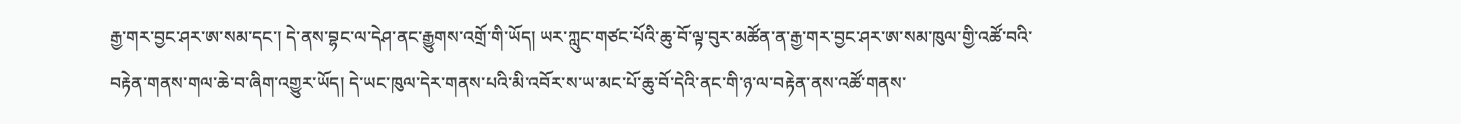རྒྱ་གར་བྱང་ཤར་ཨ་སམ་དང་། དེ་ནས་བྷང་ལ་དེཤ་ནང་རྒྱུགས་འགྲོ་གི་ཡོད། ཡར་ཀླུང་གཙང་པོའི་ཆུ་བོ་ལྟ་བུར་མཚོན་ན་རྒྱ་གར་བྱང་ཤར་ཨ་སམ་ཁུལ་གྱི་འཚོ་བའི་བརྟེན་གནས་གལ་ཆེ་བ་ཞིག་འགྱུར་ཡོད། དེ་ཡང་ཁུལ་དེར་གནས་པའི་མི་འབོར་ས་ཡ་མང་པོ་ཆུ་བོ་དེའི་ནང་གི་ཉ་ལ་བརྟེན་ནས་འཚོ་གནས་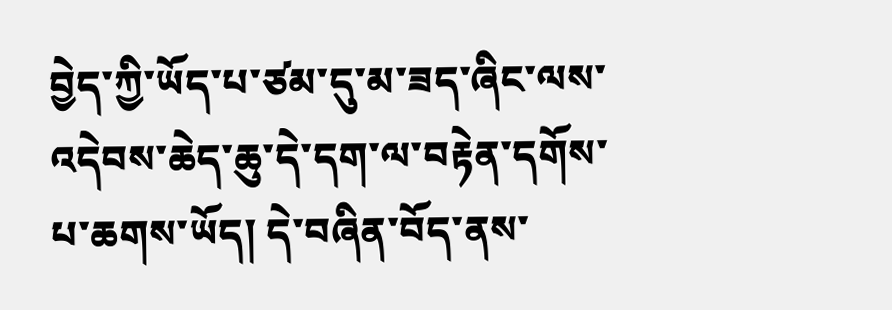བྱེད་ཀྱི་ཡོད་པ་ཙམ་དུ་མ་ཟད་ཞིང་ལས་འདེབས་ཆེད་ཆུ་དེ་དག་ལ་བརྟེན་དགོས་པ་ཆགས་ཡོད། དེ་བཞིན་བོད་ནས་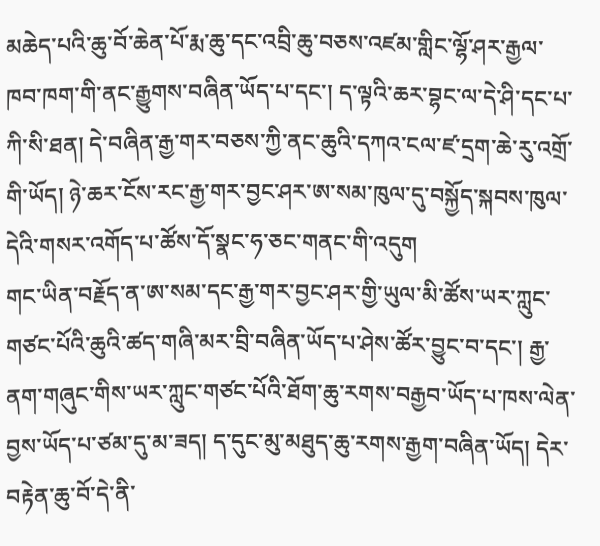མཆེད་པའི་ཆུ་བོ་ཆེན་པོ་རྨ་ཆུ་དང་འབྲི་ཆུ་བཅས་འཛམ་གླིང་ལྷོ་ཤར་རྒྱལ་ཁབ་ཁག་གི་ནང་རྒྱུགས་བཞིན་ཡོད་པ་དང་། ད་ལྟའི་ཆར་བྷང་ལ་དེ་ཤི་དང་པ་ཀི་སི་ཐན། དེ་བཞིན་རྒྱ་གར་བཅས་ཀྱི་ནང་ཆུའི་དཀའ་ངལ་ཛ་དྲག་ཆེ་རུ་འགྲོ་གི་ཡོད། ཉེ་ཆར་ངོས་རང་རྒྱ་གར་བྱང་ཤར་ཨ་སམ་ཁུལ་དུ་བསྐྱོད་སྐབས་ཁུལ་དེའི་གསར་འགོད་པ་ཚོས་དོ་སྣང་ཧ་ཅང་གནང་གི་འདུག
གང་ཡིན་བརྗོད་ན་ཨ་སམ་དང་རྒྱ་གར་བྱང་ཤར་གྱི་ཡུལ་མི་ཚོས་ཡར་ཀླུང་གཙང་པོའི་ཆུའི་ཚད་གཞི་མར་བྲི་བཞིན་ཡོད་པ་ཤེས་ཚོར་བྱུང་བ་དང་། རྒྱ་ནག་གཞུང་གིས་ཡར་ཀླུང་གཙང་པོའི་ཐོག་ཆུ་རགས་བརྒྱབ་ཡོད་པ་ཁས་ལེན་བྱས་ཡོད་པ་ཙམ་དུ་མ་ཟད། ད་དུང་མུ་མཐུད་ཆུ་རགས་རྒྱག་བཞིན་ཡོད། དེར་བརྟེན་ཆུ་བོ་དེ་ནི་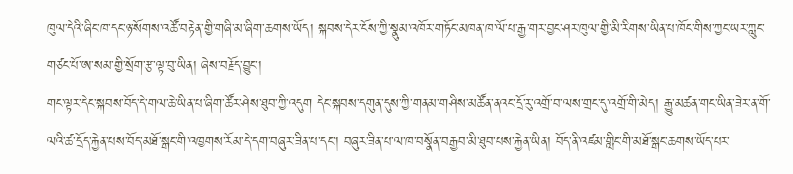ཁུལ་དེའི་ཞིང་ཁ་དང་ཉ་སོགས་འཚོ་བརྟེན་གྱི་གཞི་མ་ཞིག་ཆགས་ཡོད། སྐབས་དེར་ངོས་ཀྱི་སྣུམ་འཁོར་གཏོང་མཁན་ཁ་ལོ་པ་རྒྱ་གར་བྱང་ཤར་ཁུལ་གྱི་མི་རིགས་ཡིན་པ་ཁོང་གིས་ཀྱང་ཡར་ཀླུང་གཙང་པོ་ཨ་སམ་གྱི་སྲོག་རྩ་ལྟ་བུ་ཡིན། ཞེས་བརྗོད་བྱུང་།
གང་ལྟར་དེང་སྐབས་བོད་དེ་གལ་ཆེ་ཡིན་པ་ཞིག་ཚོར་ཤེས་ཐུབ་ཀྱི་འདུག དེང་སྐབས་དགུན་དུས་ཀྱི་གནམ་གཤིས་མཚོན་ནའང་དྲོ་རུ་འགྲོ་བ་ལས་གྲང་དུ་འགྲོ་གི་མེད། རྒྱུ་མཚན་གང་ཡིན་ཟེར་ན་གོ་ལའི་ཚ་དྲོད་རྐྱེན་པས་བོད་མཐོ་སྒང་གི་འཁྱགས་རོམ་དེ་དག་བཞུར་ཟིན་པ་དང་། བཞུར་ཟིན་པ་ལ་ཁ་བསྣོན་བརྒྱབ་མི་ཐུབ་པས་རྐྱེན་ཡིན། བོད་ནི་འཛམ་གླིང་གི་མཐོ་སྒང་ཆགས་ཡོད་པར་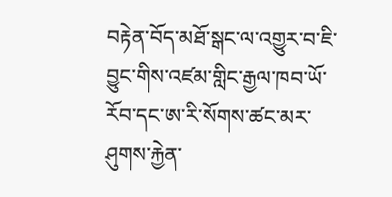བརྟེན་བོད་མཐོ་སྒང་ལ་འགྱུར་བ་ཇི་བྱུང་གིས་འཛམ་གླིང་རྒྱལ་ཁབ་ཡོ་རོབ་དང་ཨ་རི་སོགས་ཚང་མར་ཤུགས་རྐྱེན་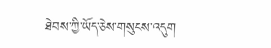ཐེབས་ཀྱི་ཡོད་ཅེས་གསུངས་འདུག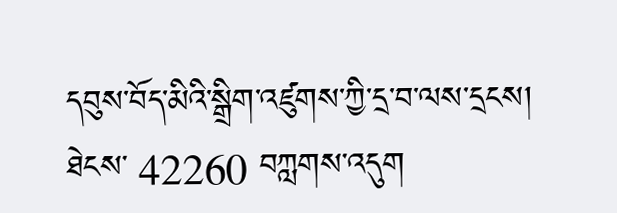དབུས་བོད་མིའི་སྒྲིག་འཛུགས་ཀྱི་དྲ་བ་ལས་དྲངས།
ཐེངས་ 42260 བཀླགས་འདུག